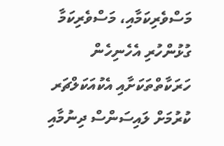މަސްވެރިކަމާއި، މަސްވެރިކަމާ ގުޅުންހުރި އެހެނިހެން ހަރަކާތްތަކަށާއި އެކުއަކަލްޗަރ ކުރުމަށް ލައިސަންސް ދިނުމާއި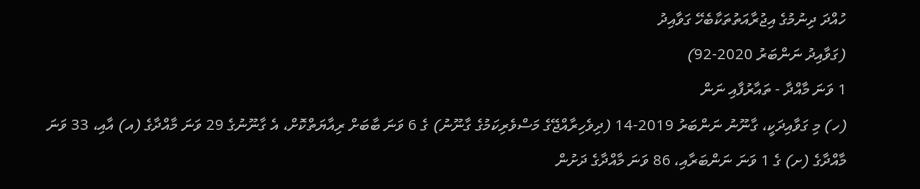ހުއްދަ ދިނުމުގެ އިޖުރާއަތުތަކާބެހޭ ގަވާއިދު
(ގަވާއިދު ނަންބަރު 2020-92)
1 ވަނަ މާއްދާ - ތައާރުފާއި ނަން
(ހ) މި ގަވާއިދަކީ، ގާނޫނު ނަންބަރު 2019-14 (ދިވެހިރާއްޖޭގެ މަސްވެރިކަމުގެ ގާނޫނު) ގެ 6 ވަނަ ބާބަށް ރިއާޔަތްކޮށް، އެ ގާނޫނުގެ 29 ވަނަ މާއްދާގެ (އ) އާއި، 33 ވަނަ މާއްދާގެ (ށ) ގެ 1 ވަނަ ނަންބަރާއި، 86 ވަނަ މާއްދާގެ ދަށުން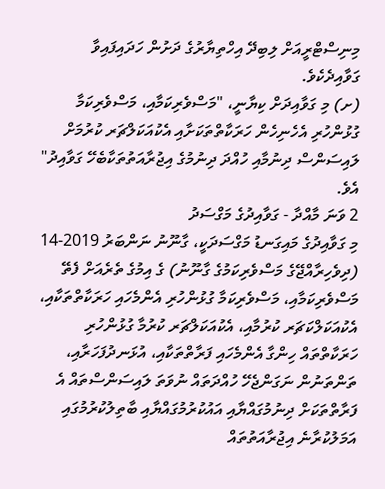މިނިސްޓްރީއަށް ލިބިދޭ އިހްތިޔާރުގެ ދަށުން ހަދައިފައިވާ ގަވާއިދެކެވެ.
(ށ) މި ގަވާއިދަށް ކިޔާނީ، "މަސްވެރިކަމާއި، މަސްވެރިކަމާ ގުޅުންހުރި އެހެނިހެން ހަރަކާތްތަކަށާއި އެކުއަކަލްޗަރ ކުރުމަށް ލައިސަންސް ދިނުމާއި ހުއްދަ ދިނުމުގެ އިޖުރާއަތުތަކާބެހޭ ގަވާއިދު" އެވެ.
2 ވަނަ މާއްދާ - ގަވާއިދުގެ މަގްސަދު
މި ގަވާއިދުގެ މައިގަނޑު މަގްސަދަކީ، ގާނޫނު ނަންބަރު 2019-14 (ދިވެހިރާއްޖޭގެ މަސްވެރިކަމުގެ ގާނޫނު) ގެ އިމުގެ ތެރެއަށް ފެތޭ މަސްވެރިކަމާއި، މަސްވެރިކަމާ ގުޅުންހުރި އެންމެހައި ހަރަކާތްތަކާއި، އެކުއަކަލްކަޗަރ ކުރުމާއި، އެކުއަކަލްޗަރ ކުރުމާ ގުޅުންހުރި ހަރަކާތްތައް ހިންގާ އެންމެހައި ފަރާތްތަކާއި، އުޅަނދުފަހަރާއި، ތަންތަނުން ނަގަންޖެހޭ ހުއްދަތައް ނުވަތަ ލައިސަންސްތައް އެ ފަރާތްތަކަށް ދިނުމުގައްޔާއި އައުކުރުމުގައްޔާއި ބާތިލުކުރުމުގައި އަމަލުކުރާނެ އިޖުރާއަތުތައް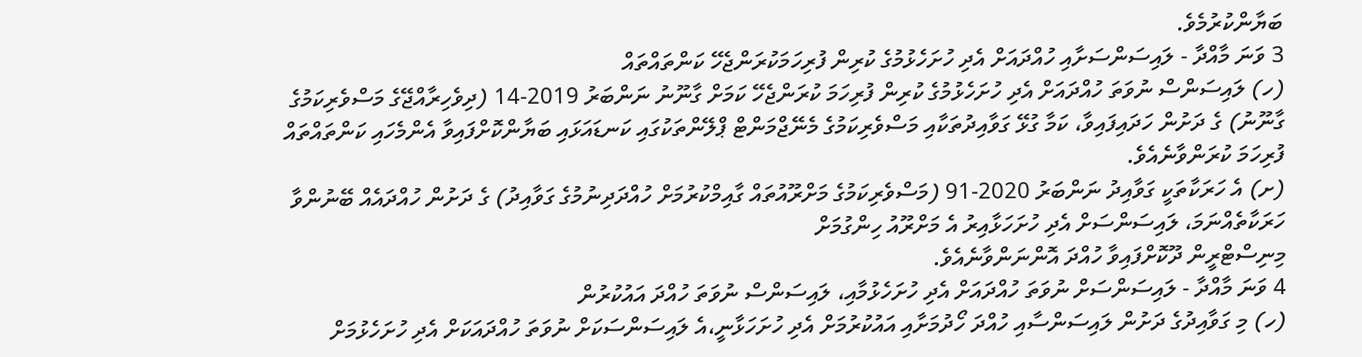ބަޔާންކުރުމެވެ.
3 ވަނަ މާއްދާ - ލައިސަންސަށާއި ހުއްދައަށް އެދި ހުށަހެޅުމުގެ ކުރިން ފުރިހަމަކުރަންޖެހޭ ކަންތައްތައް
(ހ) ލައިސަންސް ނުވަތަ ހުއްދައަށް އެދި ހުށަހެޅުމުގެ ކުރިން ފުރިހަމަ ކުރަންޖެހޭ ކަމަށް ގާނޫނު ނަންބަރު 2019-14 (ދިވެހިރާއްޖޭގެ މަސްވެރިކަމުގެ ގާނޫނު) ގެ ދަށުން ހަދައިފައިވާ، ކަމާ ގުޅޭ ގަވާއިދުތަކާއި މަސްވެރިކަމުގެ މެނޭޖްމަންޓް ޕްލޭންތަކުގައި ކަނޑައަޅައި ބަޔާންކޮށްފައިވާ އެންމެހައި ކަންތައްތައް ފުރިހަމަ ކުރަންވާނެއެވެ.
(ށ) އެ ހަރަކާތަކީ ގަވާއިދު ނަންބަރު 2020-91 (މަސްވެރިކަމުގެ މަށްރޫއުތައް ގާއިމްކުރުމަށް ހުއްދަދިނުމުގެ ގަވާއިދު) ގެ ދަށުން ހުއްދައެއް ބޭނުންވާ ހަރަކާތެއްނަމަ، ލައިސަންސަށް އެދި ހުށަހަޅާއިރު އެ މަށްރޫއު ހިންގުމަށް
މިނިސްޓްރީން ދޫކޮށްފައިވާ ހުއްދަ އޮންނަންވާނެއެވެ.
4 ވަނަ މާއްދާ - ލައިސަންސަށް ނުވަތަ ހުއްދައަށް އެދި ހުށަހެޅުމާއި، ލައިސަންސް ނުވަތަ ހުއްދަ އައުކުރުން
(ހ) މި ގަވާއިދުގެ ދަށުން ލައިސަންސާއި ހުއްދަ ހޯދުމަށާއި އައުކުރުމަށް އެދި ހުށަހަޅާނީ،އެ ލައިސަންސަކަށް ނުވަތަ ހުއްދައަކަށް އެދި ހުށަހެޅުމަށް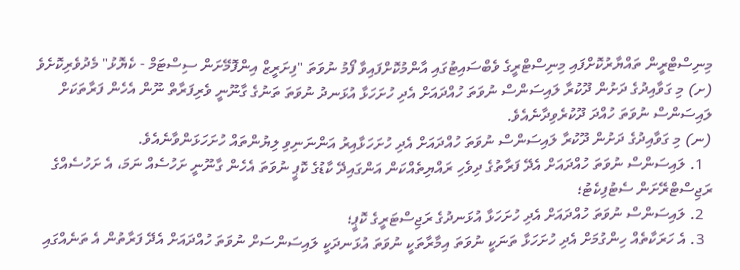މިނިސްޓްރީން ތައްޔާރުކޮށްފައި މިނިސްޓްރީގެ ވެބްސައިޓުގައި އާންމުކޮށްފައިވާ ފޯމު ނުވަތަ "ފިށަރީޒް އިންފޮމޭށަން ސިސްޓަމް - ކެޔޮޅު" މެދުވެރިކޮށެވެ
(ށ) މި ގަވާއިދުގެ ދަށުން ދޫކުރާ ލައިސަންސް ނުވަތަ ހުއްދައަށް އެދި ހުށަހަޅާ އުޅަނދު ނުވަތަ ތަނުގެ ގާނޫނީ ވެރިފަރާތް ނޫން އެހެން ފަރާތަކަށް ލައިސަންސް ނުވަތަ ހުއްދަ ދޫކުރެވިދާނެއެވެ.
(ނ) މި ގަވާއިދުގެ ދަށުން ދޫކުރާ ލައިސަންސް ނުވަތަ ހުއްދައަށް އެދި ހުށަހަޅާއިރު އަންނަނިވި ލިޔުންތައް ހުށަހަޅަންވާނެއެވެ.
  1. ލައިސަންސް ނުވަތަ ހުއްދައަށް އެދޭ ފަރާތުގެ ދިވެހި ރައްޔިތެއްކަން އަންގައިދޭ ކާޑުގެ ކޮޕީ ނުވަތަ އެހެން ގާނޫނީ ށަހުސެއް ނަމަ، އެ ށަހުސެއްގެ ރަޖިސްޓްރޭށަން ސެޓުފިކެޓު؛
  2. ލައިސަންސް ނުވަތަ ހުއްދައަށް އެދި ހުށަހަޅާ އުޅަނދުގެ ރަޖިސްޓަރީގެ ކޮޕީ؛
  3. އެ ހަރަކާތެއް ހިންގުމަށް އެދި ހުށަހަޅާ ތަނަކީ ނުވަތަ އިމާރާތަކީ ނުވަތަ އުޅަނދަކީ ލައިސަންސަށް ނުވަތަ ހުއްދައަށް އެދޭ ފަރާތުން އެ ތަނެއްގައި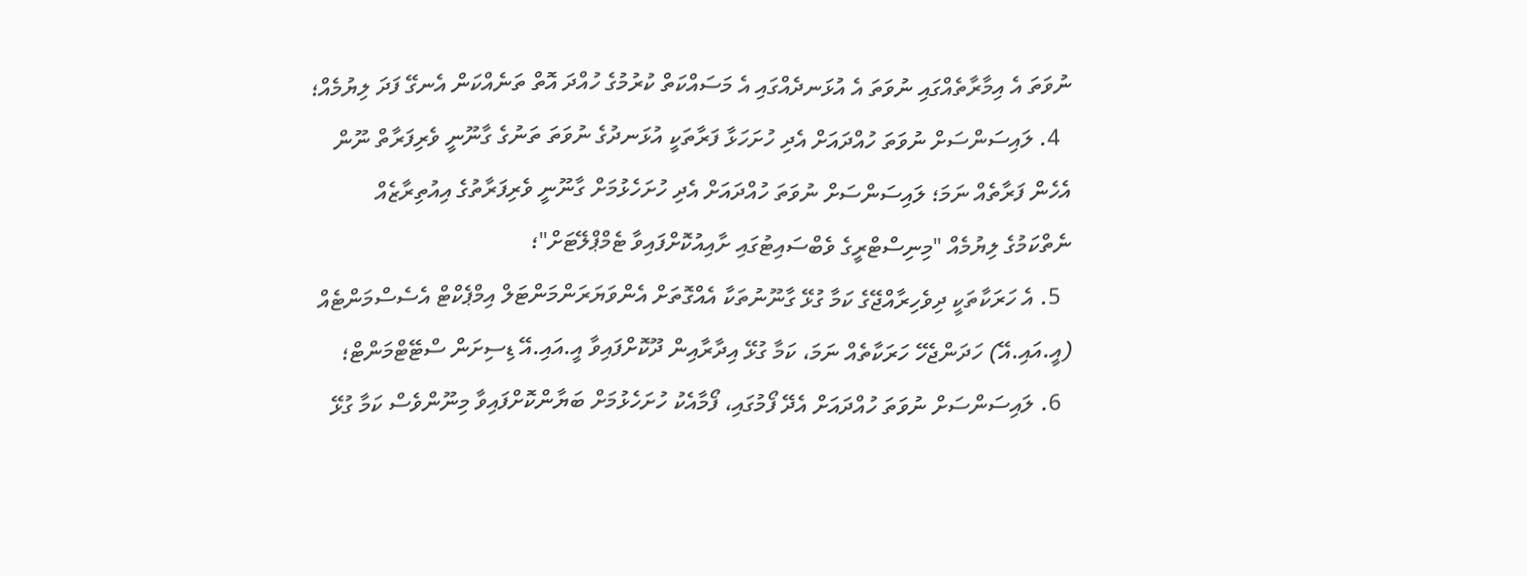ނުވަތަ އެ އިމާރާތެއްގައި ނުވަތަ އެ އުޅަނދެއްގައި އެ މަސައްކަތް ކުރުމުގެ ހުއްދަ އޮތް ތަނެއްކަން އެނގޭ ފަދަ ލިޔުމެއް؛
  4. ލައިސަންސަށް ނުވަތަ ހުއްދައަށް އެދި ހުށަހަޅާ ފަރާތަކީ އުޅަނދުގެ ނުވަތަ ތަނުގެ ގާނޫނީ ވެރިފަރާތް ނޫން އެހެން ފަރާތެއް ނަމަ؛ ލައިސަންސަށް ނުވަތަ ހުއްދައަށް އެދި ހުށަހެޅުމަށް ގާނޫނީ ވެރިފަރާތުގެ އިއުތިރާޒެއް ނެތްކަމުގެ ލިޔުމެއް "މިނިސްޓްރީގެ ވެބްސައިޓުގައި ށާއިއުކޮށްފައިވާ ޓެމްޕްލޭޓަށް"؛
  5. އެ ހަރަކާތަކީ ދިވެހިރާއްޖޭގެ ކަމާ ގުޅޭ ގާނޫނުތަކާ އެއްގޮތަށް އެންވަޔަރަންމަންޓަލް އިމްޕެކްޓް އެސެސްމަންޓެއް (އީ.އައި.އޭ) ހަދަންޖެހޭ ހަރަކާތެއް ނަމަ، ކަމާ ގުޅޭ އިދާރާއިން ދޫކޮށްފައިވާ އީ.އައި.އޭ ޑިސިށަން ސްޓޭޓްމަންޓް؛
  6. ލައިސަންސަށް ނުވަތަ ހުއްދައަށް އެދޭ ފޯމުގައި، ފޯމާއެކު ހުށަހެޅުމަށް ބަޔާންކޮށްފައިވާ މިނޫންވެސް ކަމާ ގުޅޭ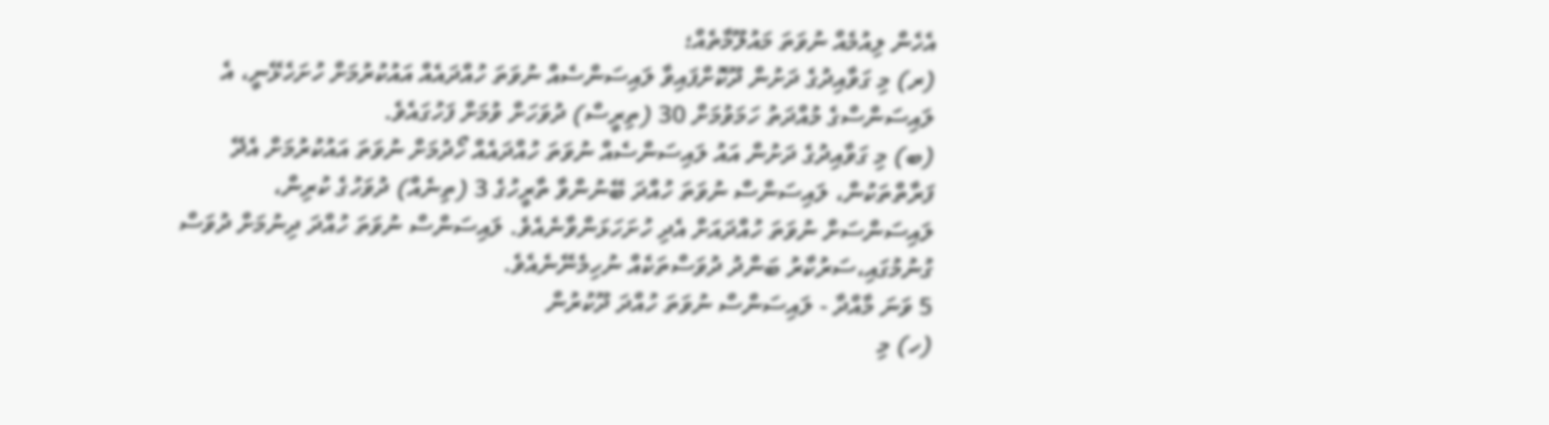އެހެން ލިއުމެއް ނުވަތަ މައުލޫމާތެއް؛
(ރ) މި ގަވާއިދުގެ ދަށުން ދޫކޮށްފައިވާ ލައިސަންސެއް ނުވަތަ ހުއްދައެއް އައުކުރުމަށް ހުށަހެޅޭނީ، އެ ލައިސަންސްގެ މުއްދަތު ހަމަވުމަށް 30 (ތިރީސް) ދުވަހަށް ވުމަށް ފަހުގައެވެ.
(ބ) މި ގަވާއިދުގެ ދަށުން އައު ލައިސަންސެއް ނުވަތަ ހުއްދައެއް ހޯދުމަށް ނުވަތަ އައުކުރުމަށް އެދޭ ފަރާތްތަކުން، ލައިސަންސް ނުވަތަ ހުއްދަ ބޭނުންވާ ތާރީހުގެ 3 (ތިނެއް) ދުވަހުގެ ކުރިން، ލައިސަންސަށް ނުވަތަ ހުއްދައަށް އެދި ހުށަހަޅަންވާނެއެވެ. ލައިސަންސް ނުވަތަ ހުއްދަ ދިނުމަށް ދުވަސް ގުނުމުގައި،ސަރުކާރު ބަންދު ދުވަސްތަކެއް ނުހިމެނޭނެއެވެ.
5 ވަނަ މާއްދާ - ލައިސަންސް ނުވަތަ ހުއްދަ ދޫކުރުން
(ހ) މި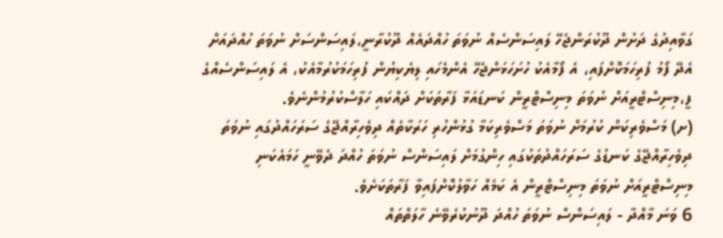ގަވާއިދުގެ ދަށުން ދޫކުރަންޖެހޭ ލައިސަންސެއް ނުވަތަ ހުއްދައެއް ދޫކުރާނީ،ލައިސަންސަށް ނުވަތަ ހުއްދައަށް އެދޭ ފޯމު ފުރިހަމަކޮށްފައި، އެ ފޯމާއެކު ހުށަހަޅަންޖެހޭ އެންމެހައި ލިޔެކިޔުން ފުރިހަމަކުރުމާއެކު، އެ ލައިސަންސެއްގެ ފީ،މިނިސްޓްރީއަށް ނުވަތަ މިނިސްޓްރީން ކަނޑައަޅާ ފަރާތަކަށް ދައްކައި ހަލާސްކުރުމުންނެވެ.
(ށ) މަސްވެރިކަން ކުރުމަށް ނުވަތަ މަސްވެރިކަމާ ގުޅުންހުރި ހަރަކާތެއް ދިވެހިރާއްޖޭގެ ސަރަހައްދުގައި ނުވަތަ ދިވެހިރާއްޖޭގެ ކަނޑުގެ ސަރަހައްދުތަކުގައި ހިންގުމަށް ލައިސަންސް ނުވަތަ ހުއްދަ ދެވޭނީ ހަމައެކަނި މިނިސްޓްރީއަށް ނުވަތަ މިނިސްޓްރީން އެ ކަމެއް ހަވާލުކޮށްފައިވާ ފަރާތަކަށެވެ.
6 ވަނަ މާއްދާ - ލައިސަންސް ނުވަތަ ހުއްދަ ދޫނުކުރެވޭނެ ހާލަތްތައް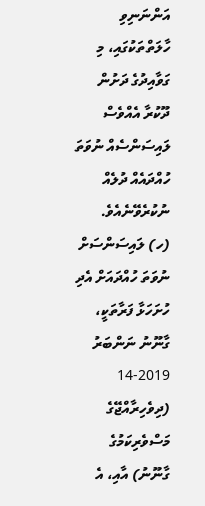އަންނަނިވި ހާލަތްތަކުގައި، މި ގަވާއިދުގެ ދަށުން ދޫކުރާ އެއްވެސް ލައިސަންސެއް ނުވަތަ ހުއްދައެއް ދުލެއް ނުކުރެވޭނެއެވެ.
(ހ) ލައިސަންސަށް ނުވަތަ ހުއްދައަށް އެދި ހުށަހަޅާ ފަރާތަކީ، ގާނޫނު ނަންބަރު 2019-14 (ދިވެހިރާއްޖޭގެ މަސްވެރިކަމުގެ ގާނޫނު) އާއި، އެ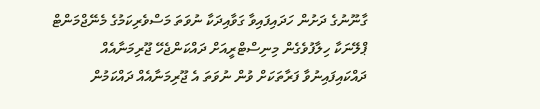ގާނޫނުގެ ދަށުން ހަދައިފައިވާ ގަވާއިދަކާ ނުވަތަ މަސްވެރިކަމުގެ މެނޭޖްމަންޓް ޕްލޭނަކާ ހިލާފުވެގެން މިނިސްޓްރީއަށް ދައްކަންޖެހޭ ޖޫރިމަނާއެއް ދައްކައިފައިނުވާ ފަރާތަކަށް ވުން ނުވަތަ އެ ޖޫރިމަނާއެއް ދައްކަމުން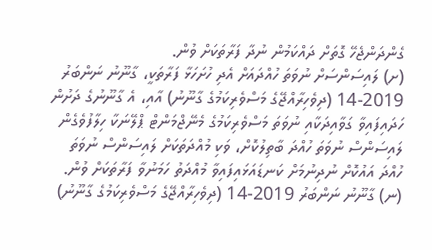ގެންދަންޖެހޭ ގޮތަށް ދައްކަމުން ނުދާ ފަރާތަކަށް ވުން.
(ށ) ލައިސަންސަށް ނުވަތަ ހުއްދައަށް އެދި ހުށަހަޅާ ފަރާތަކީ، ގާނޫނު ނަންބަރު 2019-14 (ދިވެހިރާއްޖޭގެ މަސްވެރިކަމުގެ ގާނޫނު) އާއި، އެ ގާނޫނުގެ ދަށުން ހަދައިފައިވާ ގަވާއިދަކާއި ނުވަތަ މަސްވެރިކަމުގެ މެނޭޖްމަންޓް ޕްލޭނަކާ ހިލާފުވެގެން ލައިސަންސް ނުވަތަ ހުއްދަ ބާތިލުކޮށް، ވަކި މުއްދަތަކަށް ލައިސަންސް ނުވަތަ ހުއްދަ އައުކޮށް ނުދިނުމަށް ކަނޑައަޅައިފައިވާ މުއްދަތު ހަމަނުވާ ފަރާތަކަށް ވުން.
(ނ) ގާނޫނު ނަންބަރު 2019-14 (ދިވެހިރާއްޖޭގެ މަސްވެރިކަމުގެ ގާނޫނު)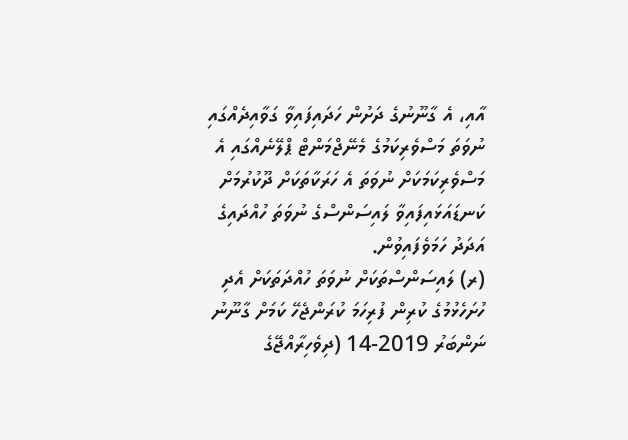އާއި، އެ ގާނޫނުގެ ދަށުން ހަދައިފައިވާ ގަވާއިދެއްގައި ނުވަތަ މަސްވެރިކަމުގެ މެނޭޖްމަންޓް ޕްލޭނެއްގައި އެ މަސްވެރިކަމަކަށް ނުވަތަ އެ ހަރަކާތަކަށް ދޫކުރުމަށް ކަނޑައަޅައިފައިވާ ލައިސަންސްގެ ނުވަތަ ހުއްދައިގެ އަދަދު ހަމަވެފައިވުން.
(ރ) ލައިސަންސްތަކަށް ނުވަތަ ހުއްދަތަކަށް އެދި ހުށަހެޅުމުގެ ކުރިން ފުރިހަމަ ކުރަންޖެހޭ ކަމަށް ގާނޫނު ނަންބަރު 2019-14 (ދިވެހިރާއްޖޭގެ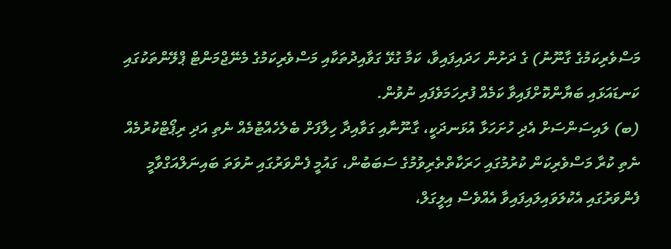މަސްވެރިކަމުގެ ގާނޫނު) ގެ ދަށުން ހަދައިފައިވާ، ކަމާ ގުޅޭ ގަވާއިދުތަކާއި މަސްވެރިކަމުގެ މެނޭޖްމަންޓް ޕްލޭންތަކުގައި ކަނޑައަޅައި ބަޔާންކޮށްފައިވާ ކަމެއް ފުރިހަމަވެފައި ނުވުން.
(ބ) ލައިސަންސަށް އެދި ހުށަހަޅާ އުޅަނދަކީ، ގާނޫނާއި ގަވާއިދާ ހިލާފަށް ބެލެހެއްޓުމެއް ނެތި އަދި ރިޕޯޓްކުރުމެއް ނެތި ކުރާ މަސްވެރިކަން ކުރުމުގައި ހަރަކާތްތެރިވުމުގެ ސަބަބުން، ގައުމީ ފެންވަރުގައި ނުވަތަ ބައިނަލްއަގްވާމީ ފެންވަރުގައި އެކުލަވައިލައިފައިވާ އެއްވެސް އިލީގަލް،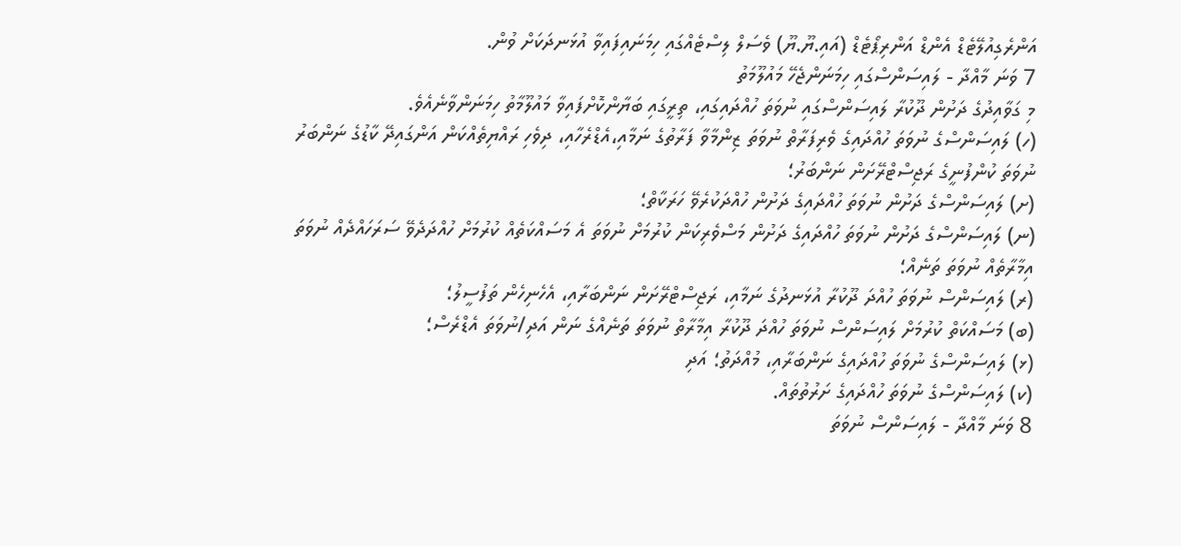އަންރެގިއުލޭޓެޑް އެންޑް އަންރިޕޯޓެޑް (އައި.ޔޫ.ޔޫ) ވެސަލް ލިސްޓެއްގައި ހިމަނައިފައިވާ އުޅަނދަކަށް ވުން.
7 ވަނަ މާއްދާ - ލައިސަންސްގައި ހިމަނަންޖެހޭ މައުލޫމަތު
މި ގަވާއިދުގެ ދަށުން ދޫކުރާ ލައިސަންސްގައި ނުވަތަ ހުއްދައިގައި، ތިރީގައި ބަޔާންކޮށްފައިވާ މައުލޫމާތު ހިމަނަންވާނެއެވެ.
(ހ) ލައިސަންސްގެ ނުވަތަ ހުއްދައިގެ ވެރިފަރާތް ނުވަތަ ޒިންމާވާ ފަރާތުގެ ނަމާއި،އެޑްރެހާއި، ދިވެހި ރައްޔިތެއްކަން އަންގައިދޭ ކާޑުގެ ނަންބަރު ނުވަތަ ކުންފުނީގެ ރަޖިސްޓްރޭށަން ނަންބަރު؛
(ށ) ލައިސަންސްގެ ދަށުން ނުވަތަ ހުއްދައިގެ ދަށުން ހުއްދަކުރެވޭ ހަރަކާތް؛
(ނ) ލައިސަންސްގެ ދަށުން ނުވަތަ ހުއްދައިގެ ދަށުން މަސްވެރިކަން ކުރުމަށް ނުވަތަ އެ މަސައްކަތެއް ކުރުމަށް ހުއްދަދެވޭ ސަރަހައްދެއް ނުވަތަ އިމާރާތެއް ނުވަތަ ތަނެއް؛
(ރ) ލައިސަންސް ނުވަތަ ހުއްދަ ދޫކުރާ އުޅަނދުގެ ނަމާއި، ރަޖިސްޓްރޭށަން ނަންބަރާއި، އެހެނިހެން ތަފުސީލު؛
(ބ) މަސައްކަތް ކުރުމަށް ލައިސަންސް ނުވަތަ ހުއްދަ ދޫކުރާ އިމާރާތް ނުވަތަ ތަނެއްގެ ނަން އަދި/ނުވަތަ އެޑްރެސް؛
(ޅ) ލައިސަންސްގެ ނުވަތަ ހުއްދައިގެ ނަންބަރާއި، މުއްދަތު؛ އަދި
(ކ) ލައިސަންސްގެ ނުވަތަ ހުއްދައިގެ ށަރުތުތައް.
8 ވަނަ މާއްދާ - ލައިސަންސް ނުވަތަ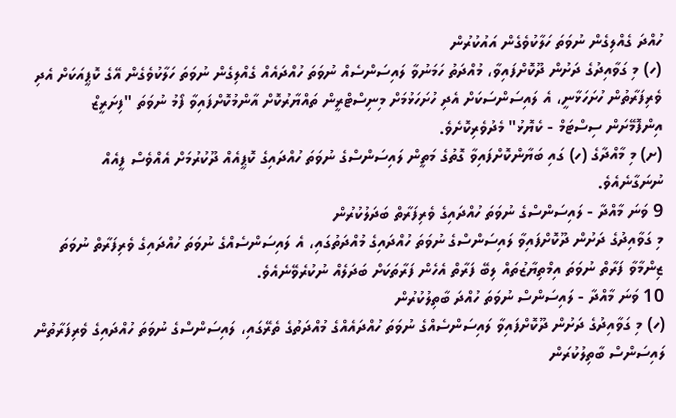ހުއްދަ ގެއްލިގެން ނުވަތަ ހަލާކުވެގެން އައުކުރުން
(ހ) މި ގަވާއިދުގެ ދަށުން ދޫކޮށްފައިވާ، މުއްދަތު ހަމަނުވާ ލައިސަންސެއް ނުވަތަ ހުއްދައެއް ގެއްލިގެން ނުވަތަ ހަލާކުވެގެން އޭގެ ކޮޕީއަކަށް އެދި ވެރިފަރާތުން ހުށަހަޅާނީ، އެ ލައިސަންސަކަށް އެދި ހުށަހަޅުމަށް މިނިސްޓްރީން ތައްޔާރުކޮށް އާންމުކޮށްފައިވާ ފޯމު ނުވަތަ "ފިށަރީޒް އިންފޮމޭށަން ސިސްޓަމް - ކެޔޮޅު" މެދުވެރިކޮށެވެ.
(ށ) މި މާއްދާގެ (ހ) ގައި ބަޔާންކޮށްފައިވާ ގޮތުގެ މަތީން ލައިސަންސްގެ ނުވަތަ ހުއްދައިގެ ކޮޕީއެއް ދޫކުރުމަށް އެއްވެސް ފީއެއް ނުނަގާނެއެވެ.
9 ވަނަ މާއްދާ - ލައިސަންސްގެ ނުވަތަ ހުއްދައިގެ ވެރިފަރާތް ބަދަލުކުރުން
މި ގަވާއިދުގެ ދަށުން ދޫކޮށްފައިވާ ލައިސަންސްގެ ނުވަތަ ހުއްދައިގެ މުއްދަތުގައި، އެ ލައިސަންސެއްގެ ނުވަތަ ހުއްދައިގެ ވެރިފަރާތް ނުވަތަ ޒިންމާވާ ފަރާތް ނުވަތަ އިމްތިޔާޒުތައް ލިބޭ ފަރާތް އެހެން ފަރާތަކަށް ބަދަލެއް ނުކުރެވޭނެއެވެ.
10 ވަނަ މާއްދާ - ލައިސަންސް ނުވަތަ ހުއްދަ ބާތިލުކުރުން
(ހ) މި ގަވާއިދުގެ ދަށުން ދޫކޮށްފައިވާ ލައިސަންސެއްގެ ނުވަތަ ހުއްދައެއްގެ މުއްދަތުގެ ތެރޭގައި، ލައިސަންސްގެ ނުވަތަ ހުއްދައިގެ ވެރިފަރާތުން ލައިސަންސް ބާތިލުކުރަން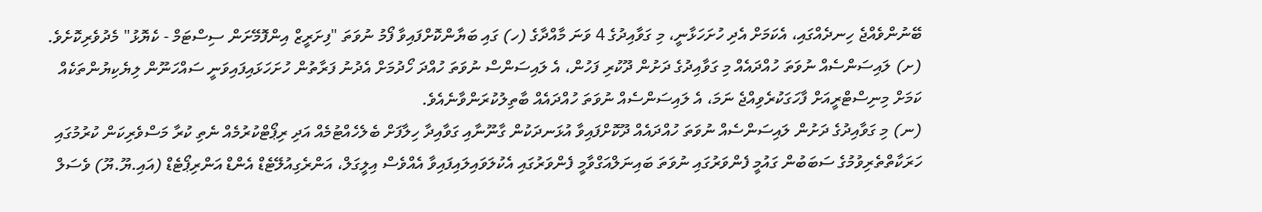ބޭނުންވެއްޖެ ހިނދެއްގައި، އެކަމަށް އެދި ހުށަހަޅާނީ، މި ގަވާއިދުގެ 4 ވަނަ މާއްދާގެ (ހ) ގައި ބަޔާންކޮށްފައިވާ ފޯމު ނުވަތަ "ފިށަރީޒް އިންފޮމޭށަން ސިސްޓަމް - ކެޔޮޅު" މެދުވެރިކޮށެވެ.
(ށ) ލައިސަންސެއް ނުވަތަ ހުއްދައެއް މި ގަވާއިދުގެ ދަށުން ދޫކުރި ފަހުން، އެ ލައިސަންސް ނުވަތަ ހުއްދަ ހޯދުމަށް އެދުނު ފަރާތުން ހުށަހަޅައިފައިވަނީ ސައްހަނޫން ލިޔެކިޔުންތަކެއް ކަމަށް މިނިސްޓްރީއަށް ފާހަގަކުރެވިއްޖެ ނަމަ، އެ ލައިސަންސެއް ނުވަތަ ހުއްދައެއް ބާތިލުކުރަންވާނެއެވެ.
(ނ) މި ގަވާއިދުގެ ދަށުން ލައިސަންސެއް ނުވަތަ ހުއްދައެއް ދޫކޮށްފައިވާ އުޅަނދަކުން ގާނޫނާއި ގަވާއިދާ ހިލާފަށް ބެލެހެއްޓުމެއް އަދި ރިޕޯޓްކުރުމެއް ނެތި ކުރާ މަސްވެރިކަން ކުރުމުގައި ހަރަކާތްތެރިވުމުގެ ސަބަބުން ގައުމީ ފެންވަރުގައި ނުވަތަ ބައިނަލްއަގްވާމީ ފެންވަރުގައި އެކުލަވައިލައިފައިވާ އެއްވެސް އިލީގަލް، އަންރެގިއުލޭޓެޑް އެންޑް އަންރިޕޯޓެޑް (އައި.ޔޫ.ޔޫ) ވެސަލް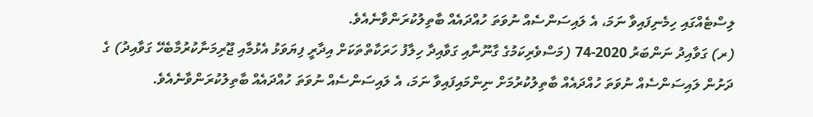ލިސްޓެއްގައި ހިމެނިފައިވާ ނަމަ، އެ ލައިސަންސެއް ނުވަތަ ހުއްދައެއް ބާތިލުކުރަންވާނެއެވެ.
(ރ) ގަވާއިދު ނަންބަރު 2020-74 (މަސްވެރިކަމުގެ ގާނޫނާއި ގަވާއިދާ ހިލާފު ހަރަކާތްތަކަށް އިދާރީ ފިޔަވަޅު އެޅުމާއި ޖޫރިމަނާކުރުމާބެހޭ ގަވާއިދު) ގެ ދަށުން ލައިސަންސެއް ނުވަތަ ހުއްދައެއް ބާތިލުކުރުމަށް ނިންމައިފައިވާ ނަމަ، އެ ލައިސަންސެއް ނުވަތަ ހުއްދައެއް ބާތިލުކުރަންވާނެއެވެ.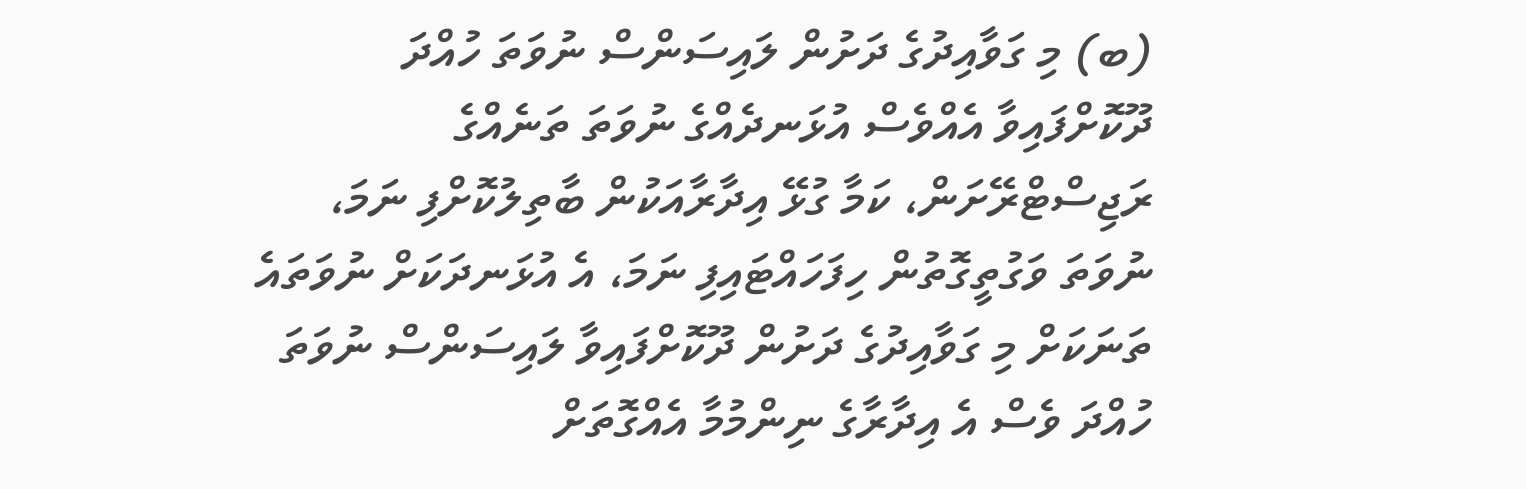(ބ) މި ގަވާއިދުގެ ދަށުން ލައިސަންސް ނުވަތަ ހުއްދަ ދޫކޮށްފައިވާ އެއްވެސް އުޅަނދެއްގެ ނުވަތަ ތަނެއްގެ ރަޖިސްޓްރޭށަން، ކަމާ ގުޅޭ އިދާރާއަކުން ބާތިލުކޮށްފި ނަމަ، ނުވަތަ ވަގުތީގޮތުން ހިފަހައްޓައިފި ނަމަ، އެ އުޅަނދަކަށް ނުވަތައެ ތަނަކަށް މި ގަވާއިދުގެ ދަށުން ދޫކޮށްފައިވާ ލައިސަންސް ނުވަތަ ހުއްދަ ވެސް އެ އިދާރާގެ ނިންމުމާ އެއްގޮތަށް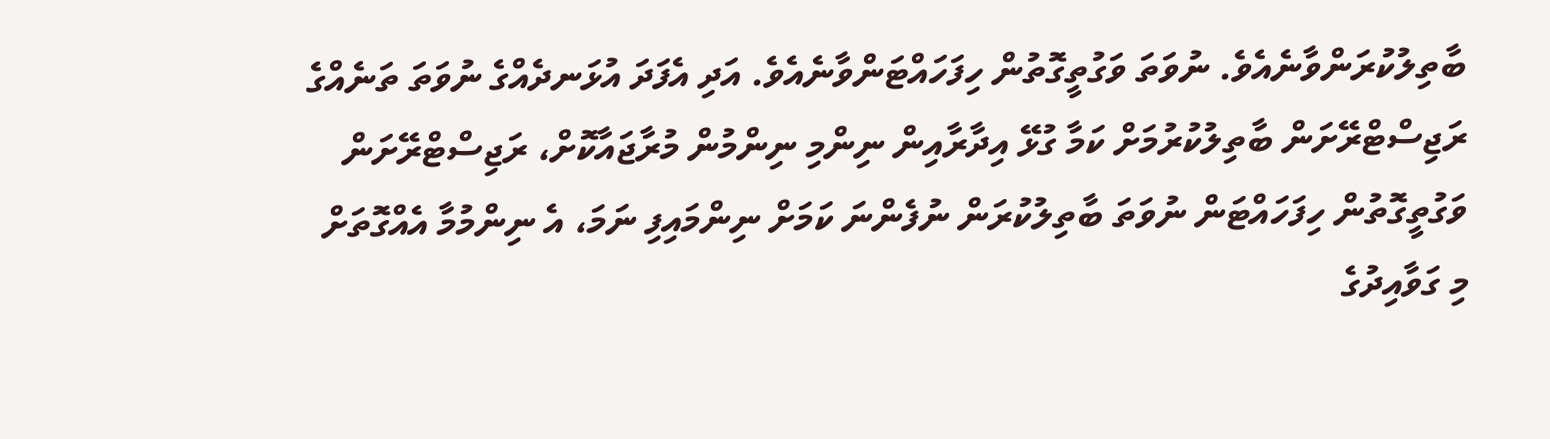ބާތިލުކުރަންވާނެއެވެ. ނުވަތަ ވަގުތީގޮތުން ހިފަހައްޓަންވާނެއެވެ. އަދި އެފަދަ އުޅަނދެއްގެ ނުވަތަ ތަނެއްގެ ރަޖިސްޓްރޭށަން ބާތިލުކުރުމަށް ކަމާ ގުޅޭ އިދާރާއިން ނިންމި ނިންމުން މުރާޖައާކޮށް، ރަޖިސްޓްރޭށަން ވަގުތީގޮތުން ހިފަހައްޓަން ނުވަތަ ބާތިލުކުރަން ނުފެންނަ ކަމަށް ނިންމައިފި ނަމަ، އެ ނިންމުމާ އެއްގޮތަށް މި ގަވާއިދުގެ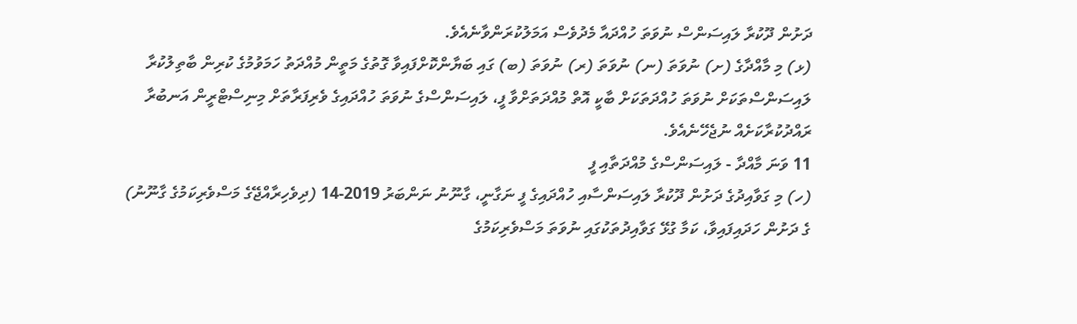ދަށުން ދޫކުރާ ލައިސަންސް ނުވަތަ ހުއްދައާ މެދުވެސް އަމަލުކުރަންވާނެއެވެ.
(ޅ) މި މާއްދާގެ (ށ) ނުވަތަ (ނ) ނުވަތަ (ރ) ނުވަތަ (ބ) ގައި ބަޔާންކޮށްފައިވާ ގޮތުގެ މަތީން މުއްދަތު ހަމަވުމުގެ ކުރިން ބާތިލުކުރާ ލައިސަންސްތަކަށް ނުވަތަ ހުއްދަތަކަށް ބާކީ އޮތް މުއްދަތަށްވާ ފީ، ލައިސަންސްގެ ނުވަތަ ހުއްދައިގެ ވެރިފަރާތަށް މިނިސްޓްރީން އަނބުރާ ރައްދުކުރާކަށެއް ނުޖެހޭނެއެވެ.
11 ވަނަ މާއްދާ - ލައިސަންސްގެ މުއްދަތާއި ފީ
(ހ) މި ގަވާއިދުގެ ދަށުން ދޫކުރާ ލައިސަންސާއި ހުއްދައިގެ ފީ ނަގާނީ، ގާނޫނު ނަންބަރު 2019-14 (ދިވެހިރާއްޖޭގެ މަސްވެރިކަމުގެ ގާނޫނު) ގެ ދަށުން ހަދައިފައިވާ، ކަމާ ގުޅޭ ގަވާއިދުތަކުގައި ނުވަތަ މަސްވެރިކަމުގެ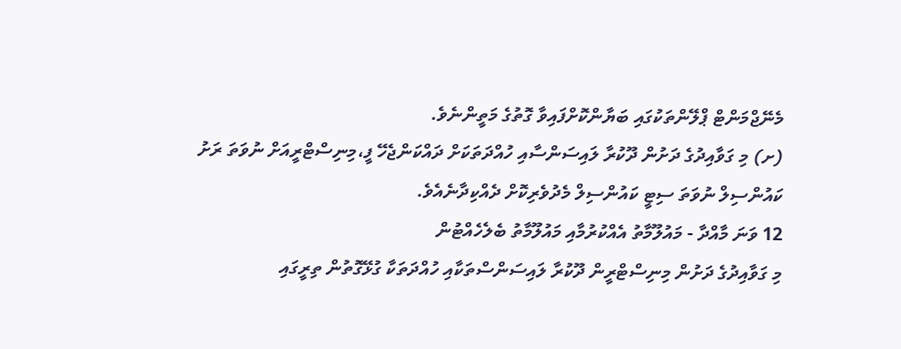މެނޭޖްމަންޓް ޕްލޭންތަކުގައި ބަޔާންކޮށްފައިވާ ގޮތުގެ މަތީންނެވެ.
(ށ) މި ގަވާއިދުގެ ދަށުން ދޫކުރާ ލައިސަންސާއި ހުއްދަތަކަށް ދައްކަންޖެހޭ ފީ،މިނިސްޓްރީއަށް ނުވަތަ ރަށު ކައުންސިލް ނުވަތަ ސިޓީ ކައުންސިލް މެދުވެރިކޮށް ދެއްކިދާނެއެވެ.
12 ވަނަ މާއްދާ - މައުލޫމާތު އެއްކުރުމާއި މައުލޫމާތު ބެލެހެއްޓުން
މި ގަވާއިދުގެ ދަށުން މިނިސްޓްރީން ދޫކުރާ ލައިސަންސްތަކާއި ހުއްދަތަކާ ގުޅޭގޮތުން ތިރީގައި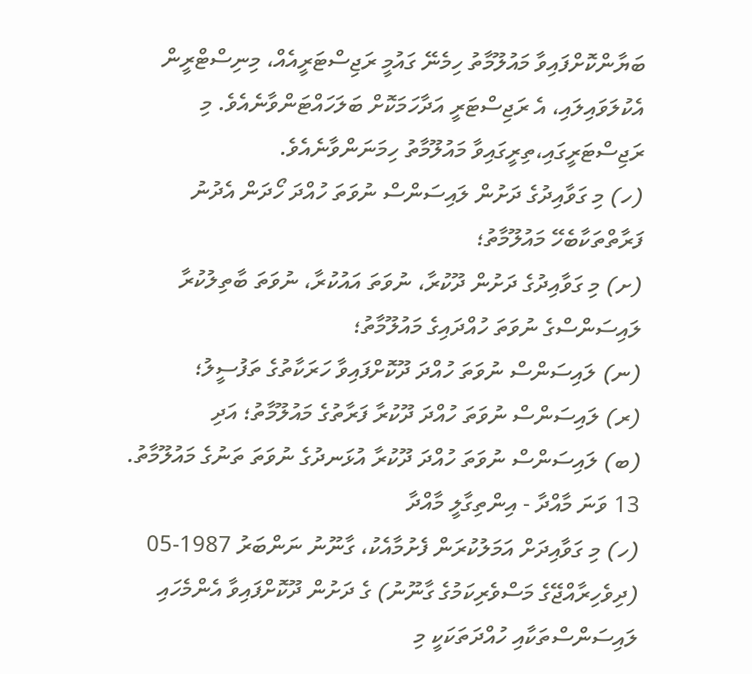ބަޔާންކޮށްފައިވާ މައުލޫމާތު ހިމެނޭ ގައުމީ ރަޖިސްޓަރީއެއް، މިނިސްޓްރީން އެކުލަވައިލައި، އެ ރަޖިސްޓަރީ އަދާހަމަކޮށް ބަލަހައްޓަންވާނެއެވެ. މި ރަޖިސްޓަރީގައި،ތިރީގައިވާ މައުލޫމާތު ހިމަނަންވާނެއެވެ.
(ހ) މި ގަވާއިދުގެ ދަށުން ލައިސަންސް ނުވަތަ ހުއްދަ ހޯދަން އެދުނު ފަރާތްތަކާބެހޭ މައުލޫމާތު؛
(ށ) މި ގަވާއިދުގެ ދަށުން ދޫކުރާ، ނުވަތަ އައުކުރާ، ނުވަތަ ބާތިލުކުރާ ލައިސަންސްގެ ނުވަތަ ހުއްދައިގެ މައުލޫމާތު؛
(ނ) ލައިސަންސް ނުވަތަ ހުއްދަ ދޫކޮށްފައިވާ ހަރަކާތުގެ ތަފުސީލު؛
(ރ) ލައިސަންސް ނުވަތަ ހުއްދަ ދޫކުރާ ފަރާތުގެ މައުލޫމާތު؛ އަދި
(ބ) ލައިސަންސް ނުވަތަ ހުއްދަ ދޫކުރާ އުޅަނދުގެ ނުވަތަ ތަނުގެ މައުލޫމާތު.
13 ވަނަ މާއްދާ - އިންތިގާލީ މާއްދާ
(ހ) މި ގަވާއިދަށް އަމަލުކުރަން ފެށުމާއެކު، ގާނޫނު ނަންބަރު 1987-05 (ދިވެހިރާއްޖޭގެ މަސްވެރިކަމުގެ ގާނޫނު) ގެ ދަށުން ދޫކޮށްފައިވާ އެންމެހައި ލައިސަންސްތަކާއި ހުއްދަތަކަކީ މި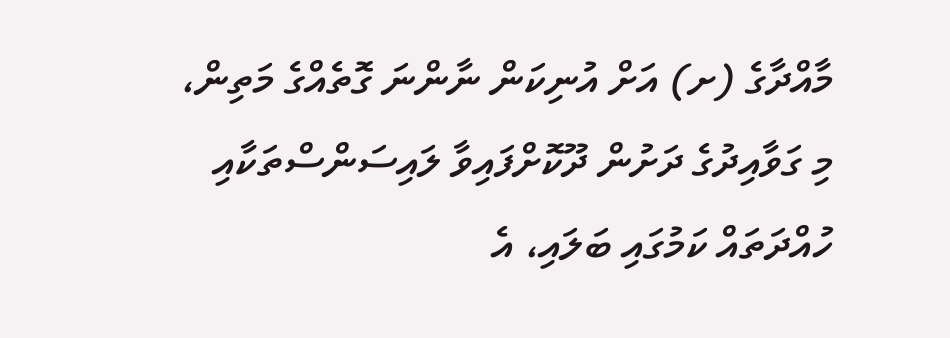މާއްދާގެ (ށ) އަށް އުނިކަން ނާންނަ ގޮތެއްގެ މަތިން، މި ގަވާއިދުގެ ދަށުން ދޫކޮށްފައިވާ ލައިސަންސްތަކާއި ހުއްދަތައް ކަމުގައި ބަލައި، އެ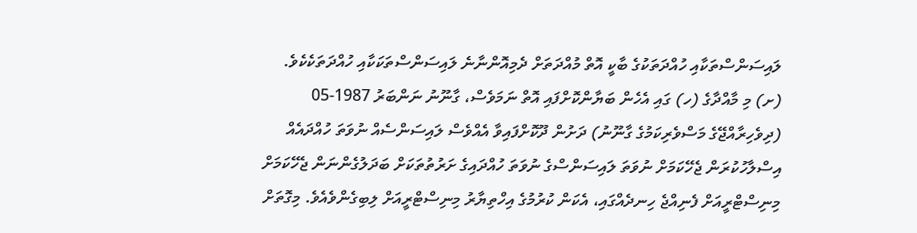ލައިސަންސްތަކާއި ހުއްދަތަކުގެ ބާކީ އޮތް މުއްދަތަށް ދެމިއޮންނާނެ ލައިސަންސްތަކަކާއި ހުއްދަތަކެކެވެ.
(ށ) މި މާއްދާގެ (ހ) ގައި އެހެން ބަޔާންކޮށްފައި އޮތް ނަމަވެސް، ގާނޫނު ނަންބަރު 1987-05 (ދިވެހިރާއްޖޭގެ މަސްވެރިކަމުގެ ގާނޫނު) ދަށުން ދޫކޮށްފައިވާ އެއްވެސް ލައިސަންސެއް ނުވަތަ ހުއްދައެއް އިސްލާހުކުރަން ޖެހޭކަމަށް ނުވަތަ ލައިސަންސްގެ ނުވަތަ ހުއްދައިގެ ށަރުތުތަކަށް ބަދަލުގެންނަން ޖެހޭކަމަށް މިނިސްޓްރީއަށް ފެނިއްޖެ ހިނދެއްގައި، އެކަން ކުރުމުގެ އިހްތިޔާރު މިނިސްޓްރީއަށް ލިބިގެންވެއެވެ. މިގޮތަށް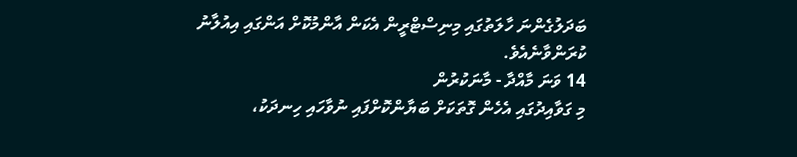ބަދަލުގެންނަ ހާލަތުގައި މިނިސްޓްރީން އެކަން އާންމުކޮށް އަންގައި އިއުލާނު ކުރަންވާނެއެވެ.
14 ވަނަ މާއްދާ - މާނަކުރުން
މި ގަވާއިދުގައި އެހެން ގޮތަކަށް ބަޔާންކޮށްފައި ނުވާހައި ހިނދަކު،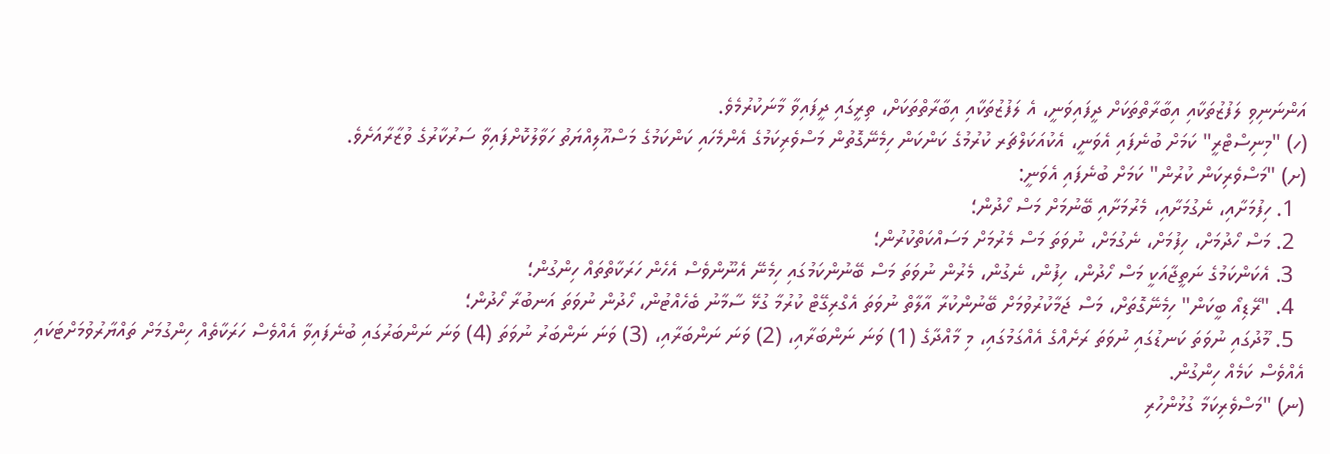އަންނަނިވި ލަފުޒުތަކާއި އިބާރާތްތަކަށް ދީފައިވަނީ، އެ ލަފުޒުތަކާއި އިބާރާތްތަކަށް، ތިރީގައި ދީފައިވާ މާނަކުރުމެވެ.
(ހ) "މިނިސްޓްރީ" ކަމަށް ބުނެފައި އެވަނީ، އެކުއަކަލްޗަރ ކުރުމުގެ ކަންކަން ހިމެނޭގޮތުން މަސްވެރިކަމުގެ އެންމެހައި ކަންކަމުގެ މަސްއޫލިއްޔަތު ހަވާލުކޮށްފައިވާ ސަރުކާރުގެ ވުޒާރާއަށެވެ.
(ށ) "މަސްވެރިކަން ކުރުން" ކަމަށް ބުނެފައި އެވަނީ:
  1. ހިފުމަށާއި، ނެގުމަށާއި، މެރުމަށާއި ބޭނުމަށް މަސް ހޯދުން؛
  2. މަސް ހޯދުމަށް، ހިފުމަށް، ނެގުމަށް، ނުވަތަ މަސް މެރުމަށް މަސައްކަތްކުރުން؛
  3. އެކަންކަމުގެ ނަތީޖާއަކީ މަސް ހޯދުން، ހިފުން، ނެގުން، މެރުން ނުވަތަ މަސް ބޭނުންކަމުގައި ހިމެނޭ އެނޫންވެސް އެހެން ހަރަކާތްތައް ހިންގުން؛
  4. "ރޭޑިއޯ ބީކަން" ހިމެނޭގޮތަށް، މަސް ޖަމާކުރުވުމަށް ބޭނުންކުރާ އާލާތް ނުވަތަ އެގްރިގޭޓް ކުރުމާ ގުޅޭ ސާމާނު ބެހެއްޓުން، ހޯދުން ނުވަތަ އަނބުރާ ހޯދުން؛
  5. މޫދުގައި ނުވަތަ ކަނޑުގައި ނުވަތަ ރަށެއްގެ އެއްގަމުގައި، މި މާއްދާގެ (1) ވަނަ ނަންބަރާއި، (2) ވަނަ ނަންބަރާއި، (3) ވަނަ ނަންބަރު ނުވަތަ (4) ވަނަ ނަންބަރުގައި ބުނެފައިވާ އެއްވެސް ހަރަކާތެއް ހިންގުމަށް ތައްޔާރުވުމަށްޓަކައި އެއްވެސް ކަމެއް ހިންގުން.
(ނ) "މަސްވެރިކަމާ ގުޅުންހުރި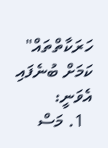ހަރަކާތްތައް" ކަމަށް ބުނެފައި އެވަނީ:
  1. މަސް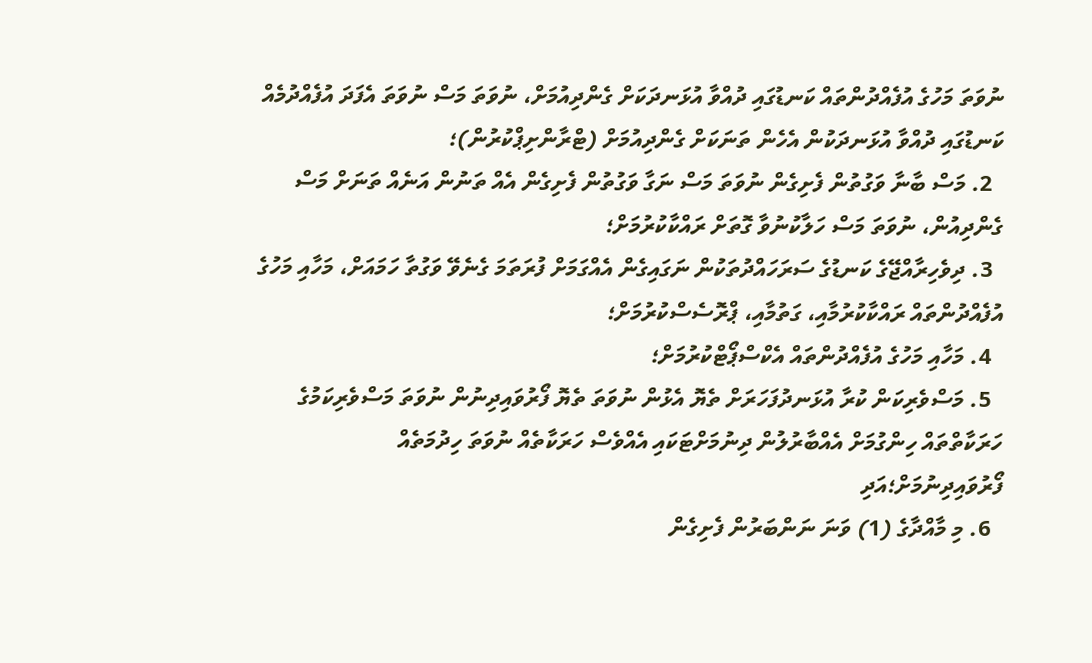ނުވަތަ މަހުގެ އުފެއްދުންތައް ކަނޑުގައި ދުއްވާ އުޅަނދަކަށް ގެންދިއުމަށް، ނުވަތަ މަސް ނުވަތަ އެފަދަ އުފެއްދުމެއް ކަނޑުގައި ދުއްވާ އުޅަނދަކުން އެހެން ތަނަކަށް ގެންދިއުމަށް (ޓްރާންށިޕްކުރުން)؛
  2. މަސް ބާނާ ވަގުތުން ފެށިގެން ނުވަތަ މަސް ނަގާ ވަގުތުން ފެށިގެން އެއް ތަނުން އަނެއް ތަނަށް މަސް ގެންދިއުން، ނުވަތަ މަސް ހަލާކުނުވާ ގޮތަށް ރައްކާކުރުމަށް؛
  3. ދިވެހިރާއްޖޭގެ ކަނޑުގެ ސަރަހައްދުތަކުން ނަގައިގެން އެއްގަމަށް ފުރަތަމަ ގެނެވޭ ވަގުތާ ހަމައަށް، މަހާއި މަހުގެ އުފެއްދުންތައް ރައްކާކުރުމާއި، ގަތުމާއި، ޕްރޮސެސްކުރުމަށް؛
  4. މަހާއި މަހުގެ އުފެއްދުންތައް އެކްސްޕޯޓްކުރުމަށް؛
  5. މަސްވެރިކަން ކުރާ އުޅަނދުފަހަރަށް ތެޔޮ އެޅުން ނުވަތަ ތެޔޮ ފޯރުވައިދިނުން ނުވަތަ މަސްވެރިކަމުގެ ހަރަކާތްތައް ހިންގުމަށް އެއްބާރުލުން ދިނުމަށްޓަކައި އެއްވެސް ހަރަކާތެއް ނުވަތަ ހިދުމަތެއް ފޯރުވައިދިނުމަށް؛އަދި
  6. މި މާއްދާގެ (1) ވަނަ ނަންބަރުން ފެށިގެން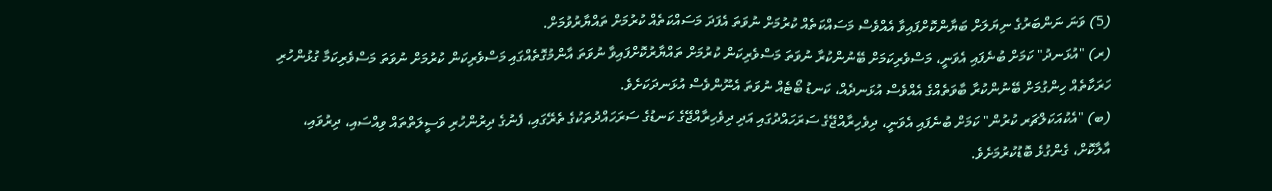(5) ވަނަ ނަންބަރުގެ ނިޔަލަށް ބަޔާންކޮށްފައިވާ އެއްވެސް މަސައްކަތެއް ކުރުމަށް ނުވަތަ އެފަދަ މަސައްކަތެއް ކުރުމަށް ތައްޔާރުވުމަށް.
(ރ) "އުޅަނދު" ކަމަށް ބުނެފައި އެވަނީ، މަސްވެރިކަމަށް ބޭނުންކުރާ ނުވަތަ މަސްވެރިކަން ކުރުމަށް ތައްޔާރުކޮށްފައިވާ ނުވަތަ އާންމުގޮތެއްގައި މަސްވެރިކަން ކުރުމަށް ނުވަތަ މަސްވެރިކަމާ ގުޅުންހުރި ހަރަކާތެއް ހިންގުމަށް ބޭނުންކުރާ ބާވަތެއްގެ އެއްވެސް އުޅަނދެއް، ކަނޑު ބޯޓެއް ނުވަތަ އެނޫންވެސް އުޅަނދަކަށެވެ.
(ބ) "އެކުއަކަލްޗަރ ކުރުން" ކަމަށް ބުނެފައި އެވަނީ، ދިވެހިރާއްޖޭގެ ސަރަހައްދުގައި އަދި ދިވެހިރާއްޖޭގެ ކަނޑުގެ ސަރަހައްދުތަކުގެ ތެރޭގައި، ފެނުގެ ދިރުންހުރި ވަސީލަތްތައް ވިއްސައި، ދިރުވައި، އާލާކޮށް، ގެންގުޅެ ބޮޑުކުރުމަށެވެ.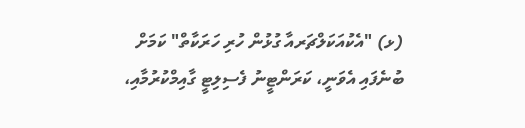(ޅ) "އެކުއަކަލްޗަރއާ ގުޅުން ހުރި ހަރަކާތް" ކަމަށް ބުނެފައި އެވަނީ، ކަރަންޓީނު ފެސިލިޓީ ގާއިމްކުރުމާއި،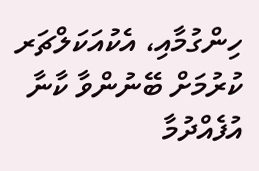ހިންގުމާއި، އެކުއަކަލްޗަރ ކުރުމަށް ބޭނުންވާ ކާނާ އުފެއްދުމާ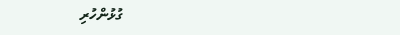ގުޅުންހުރި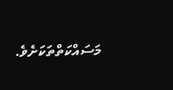މަސައްކަތްތަކަށެވެ.